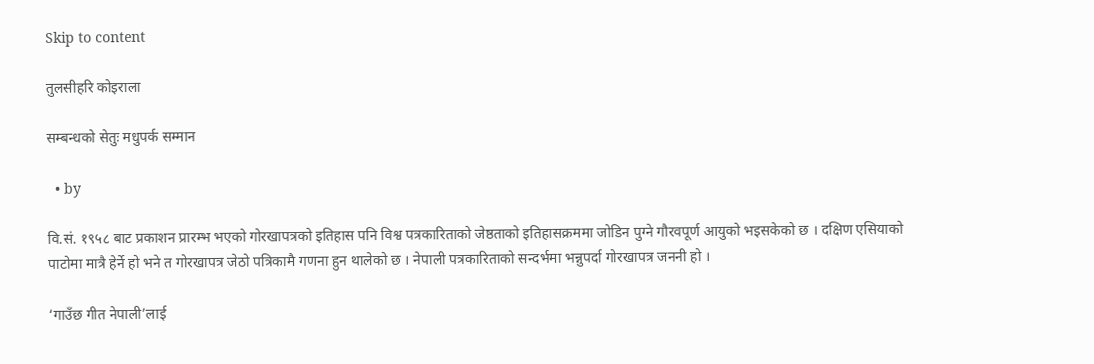Skip to content

तुलसीहरि कोइराला

सम्बन्धको सेतुः मधुपर्क सम्मान

  • by

वि.सं. १९५८ बाट प्रकाशन प्रारम्भ भएको गोरखापत्रको इतिहास पनि विश्व पत्रकारिताको जेष्ठताको इतिहासक्रममा जोडिन पुग्ने गौरवपूर्ण आयुको भइसकेको छ । दक्षिण एसियाको पाटोमा मात्रै हेर्ने हो भने त गोरखापत्र जेठो पत्रिकामै गणना हुन थालेको छ । नेपाली पत्रकारिताको सन्दर्भमा भन्नुपर्दा गोरखापत्र जननी हो ।

‘गाउँछ गीत नेपाली’लाई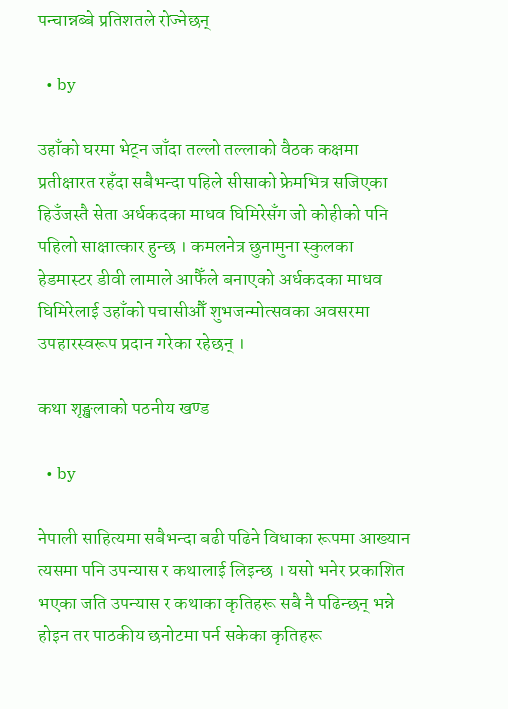पन्चान्नब्बे प्रतिशतले रोज्नेछन्

  • by

उहाँको घरमा भेट्न जाँदा तल्लो तल्लाको वैठक कक्षमा प्रतीक्षारत रहँदा सबैभन्दा पहिले सीसाको फ्रेमभित्र सजिएका हिउँजस्तै सेता अर्धकदका माधव घिमिरेसँग जो कोहीको पनि पहिलो साक्षात्कार हुन्छ । कमलनेत्र छुनामुना स्कुलका हेडमास्टर डीवी लामाले आफैँले बनाएको अर्धकदका माधव घिमिरेलाई उहाँको पचासीऔँ शुभजन्मोत्सवका अवसरमा उपहारस्वरूप प्रदान गरेका रहेछन् ।

कथा शृङ्खलाको पठनीय खण्ड

  • by

नेपाली साहित्यमा सबैभन्दा बढी पढिने विधाका रूपमा आख्यान त्यसमा पनि उपन्यास र कथालाई लिइन्छ । यसो भनेर प्र्रकाशित भएका जति उपन्यास र कथाका कृतिहरू सबै नै पढिन्छन् भन्ने होइन तर पाठकीय छनोटमा पर्न सकेका कृतिहरू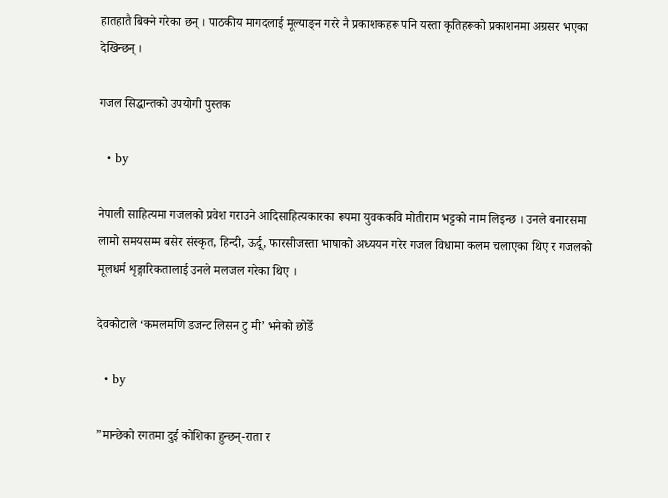हातहातै बिक्ने गरेका छन् । पाठकीय मागदलाई मूल्याङ्न गररे नै प्रकाशकहरू पनि यस्ता कृतिहरूको प्रकाशनमा अग्रसर भएका देखिन्छन् ।

गजल सिद्धान्तको उपयोगी पुस्तक

  • by

नेपाली साहित्यमा गजलको प्रवेश गराउने आदिसाहित्यकारका रूपमा युवककवि मोतीराम भट्टको नाम लिइन्छ । उनले बनारसमा लामो समयसम्म बसेर संस्कृत, हिन्दी, ऊर्दू, फारसीजस्ता भाषाको अध्ययन गरेर गजल विधामा कलम चलाएका थिए र गजलको मूलधर्म शृङ्गारिकतालाई उनले मलजल गरेका थिए ।

देवकोटाले ‘कमलमणि डजन्ट लिसन टु मी’ भनेको छोडेँ

  • by

”मान्छेको रगतमा दुई कोशिका हुन्छन्-राता र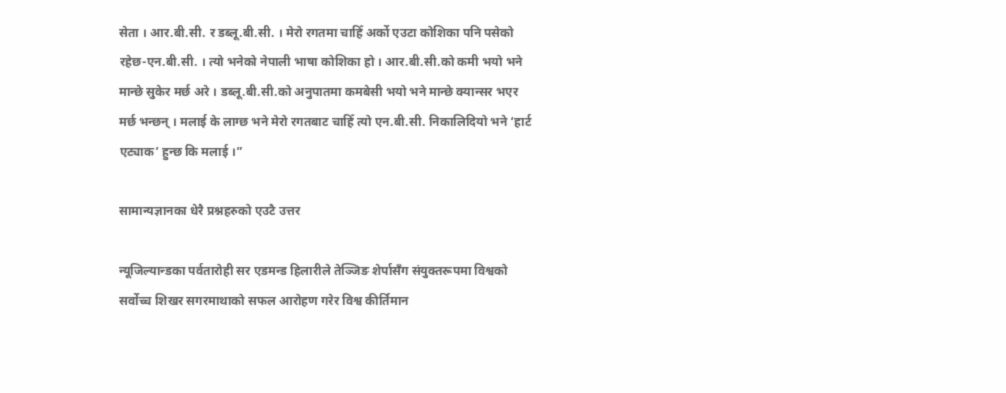सेता । आर.बी.सी. र डब्लू.बी.सी. । मेरो रगतमा चाहिँ अर्को एउटा कोशिका पनि पसेको रहेछ-एन.बी.सी. । त्यो भनेको नेपाली भाषा कोशिका हो । आर.बी.सी.को कमी भयो भने मान्छे सुकेर मर्छ अरे । डब्लू.बी.सी.को अनुपातमा कमबेसी भयो भने मान्छे क्यान्सर भएर मर्छ भन्छन् । मलाई के लाग्छ भने मेरो रगतबाट चाहिँ त्यो एन.बी.सी. निकालिदियो भने ‘हार्ट एट्याक’ हुन्छ कि मलाई ।”

सामान्यज्ञानका धेरै प्रश्नहरुको एउटै उत्तर

न्यूजिल्यान्डका पर्वतारोही सर एडमन्ड हिलारीले तेञ्जिङ शेर्पासँग संयुक्तरूपमा विश्वको सर्वोच्च शिखर सगरमाथाको सफल आरोहण गरेर विश्व कीर्तिमान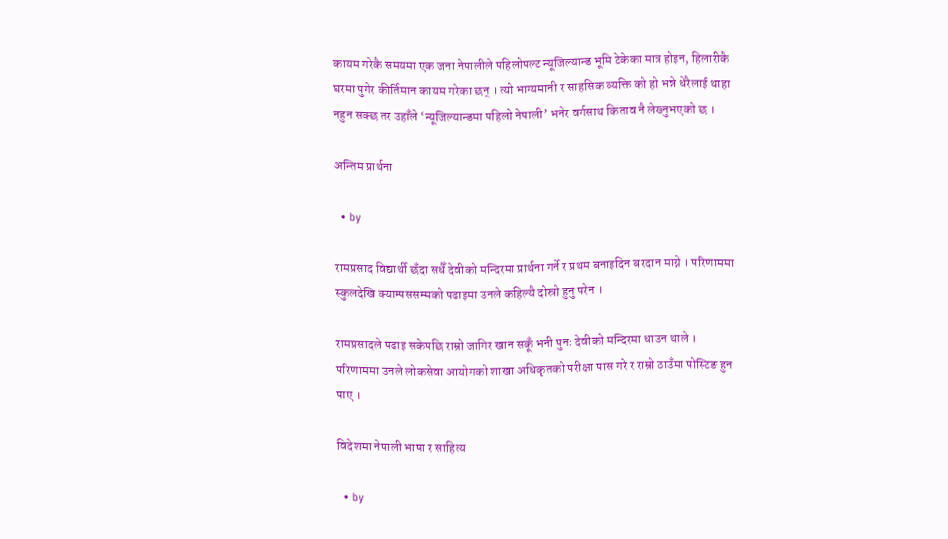कायम गरेकै समयमा एक जना नेपालीले पहिलोपल्ट न्यूजिल्यान्ड भूमि टेकेका मात्र होइन, हिलारीकै घरमा पुगेर कीर्तिमान कायम गरेका छन् । त्यो भाग्यमानी र साहसिक व्यक्ति को हो भन्ने धेरैलाई थाहा नहुन सक्छ तर उहाँले ‘न्यूजिल्यान्डमा पहिलो नेपाली’ भनेर वर्गसाथ किताव नै लेख्नुभएको छ ।

अन्तिम प्रार्थना

  • by

रामप्रसाद विद्यार्थी छँदा सधैँ देवीको मन्दिरमा प्रार्थना गर्ने र प्रथम बनाइदिन बरदान माग्ने । परिणाममा स्कुलदेखि क्याम्पससम्मको पढाइमा उनले कहिल्यै दोस्रो हुनु परेन ।

रामप्रसादले पढाइ सकेपछि राम्रो जागिर खान सकूँ भनी पुनः देवीको मन्दिरमा धाउन थाले । परिणाममा उनले लोकसेवा आयोगको शाखा अधिकृतको परीक्षा पास गरे र राम्रो ठाउँमा पोस्टिङ हुन पाए ।

विदेशमा नेपाली भाषा र साहित्य

  • by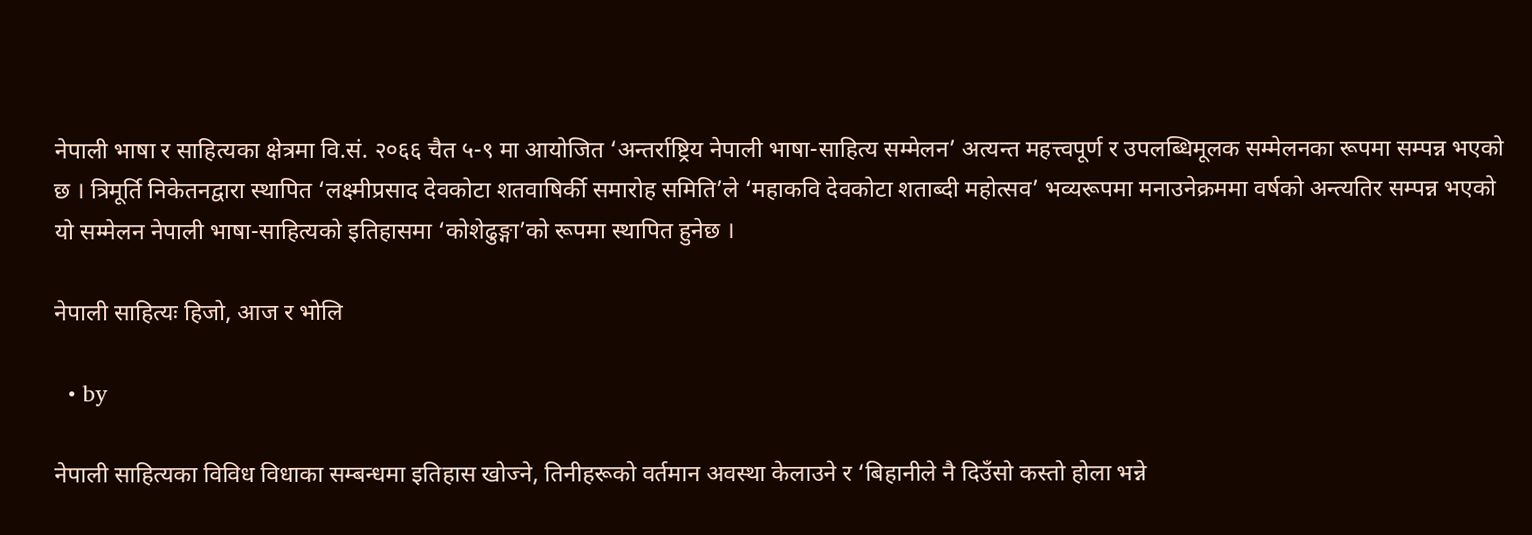नेपाली भाषा र साहित्यका क्षेत्रमा वि.सं. २०६६ चैत ५-९ मा आयोजित ‘अन्तर्राष्ट्रिय नेपाली भाषा-साहित्य सम्मेलन’ अत्यन्त महत्त्वपूर्ण र उपलब्धिमूलक सम्मेलनका रूपमा सम्पन्न भएको छ । त्रिमूर्ति निकेतनद्वारा स्थापित ‘लक्ष्मीप्रसाद देवकोटा शतवाषिर्की समारोह समिति’ले ‘महाकवि देवकोटा शताब्दी महोत्सव’ भव्यरूपमा मनाउनेक्रममा वर्षको अन्त्यतिर सम्पन्न भएको यो सम्मेलन नेपाली भाषा-साहित्यको इतिहासमा ‘कोशेढुङ्गा’को रूपमा स्थापित हुनेछ ।

नेपाली साहित्यः हिजो, आज र भोलि

  • by

नेपाली साहित्यका विविध विधाका सम्बन्धमा इतिहास खोज्ने, तिनीहरूको वर्तमान अवस्था केलाउने र ‘बिहानीले नै दिउँसो कस्तो होला भन्ने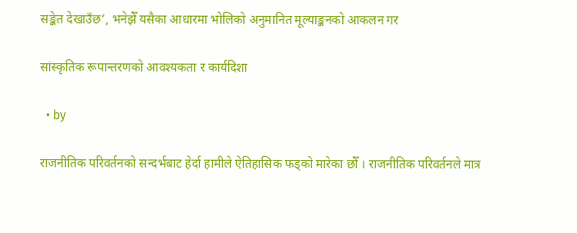सङ्केत देखाउँछ’, भनेझैँ यसैका आधारमा भोलिको अनुमानित मूल्याङ्कनको आकलन गर

सांस्कृतिक रूपान्तरणको आवश्यकता र कार्यदिशा

  • by

राजनीतिक परिवर्तनको सन्दर्भबाट हेर्दा हामीले ऐतिहासिक फड्को मारेका छौँ । राजनीतिक परिवर्तनले मात्र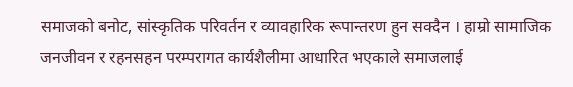समाजको बनोट, सांस्कृतिक परिवर्तन र व्यावहारिक रूपान्तरण हुन सक्दैन । हाम्रो सामाजिक जनजीवन र रहनसहन परम्परागत कार्यशैलीमा आधारित भएकाले समाजलाई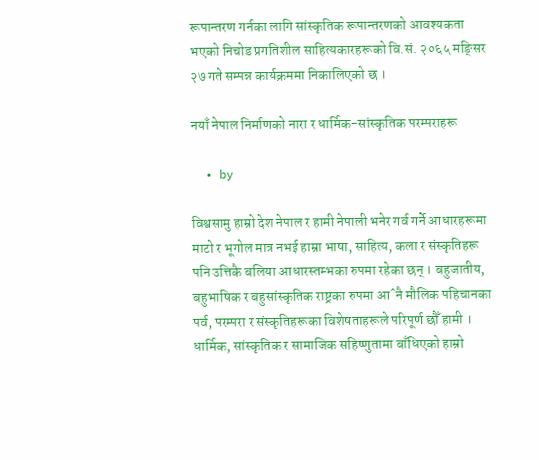रूपान्तरण गर्नका लागि सांस्कृतिक रूपान्तरणको आवश्यकता भएको निचोड प्रगतिशील साहित्यकारहरूको वि.सं. २०६५ मङ्सिर २७ गते सम्पन्न कार्यक्रममा निकालिएको छ ।

नयाँ नेपाल निर्माणको नारा र धार्मिक-सांस्कृतिक परम्पराहरू

  • by

विश्वसामु हाम्रो देश नेपाल र हामी नेपाली भनेर गर्व गर्ने आधारहरूमा माटो र भूगोल मात्र नभई हाम्रा भाषा, साहित्य, कला र संस्कृतिहरू पनि उत्तिकै बलिया आधारस्तम्भका रुपमा रहेका छन् । बहुजातीय, बहुभाषिक र बहुसांस्कृतिक राष्ट्रका रुपमा आˆनै मौलिक पहिचानका पर्व, परम्परा र संस्कृतिहरूका विशेषताहरूले परिपूर्ण छौँ हामी । धार्मिक, सांस्कृतिक र सामाजिक सहिष्णुतामा बाँधिएको हाम्रो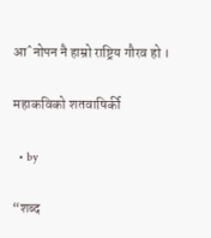आˆनोपन नै हाम्रो राष्ट्रिय गौरव हो ।

महाकविको शतवाषिर्की

  • by

“शब्द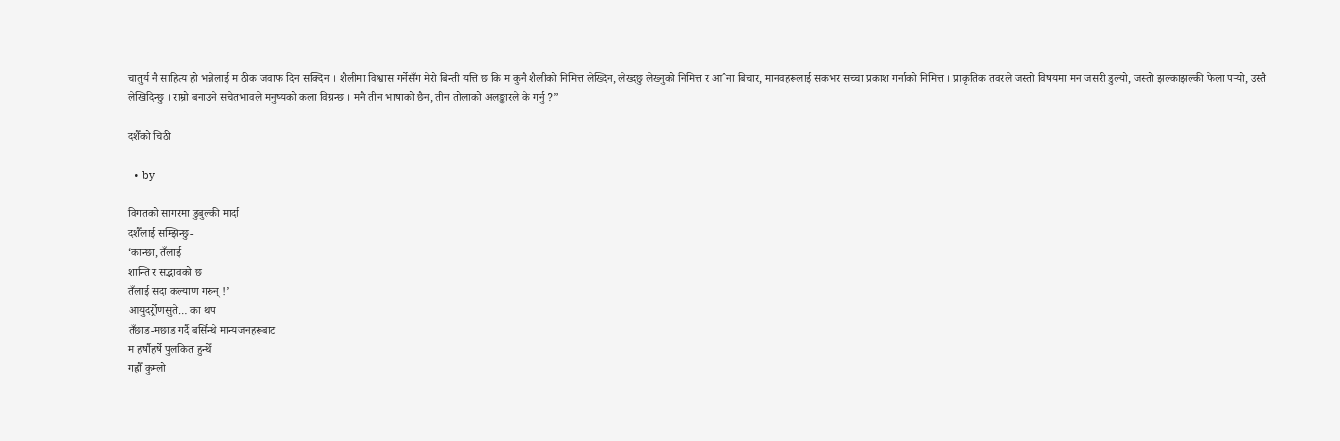चातुर्य नै साहित्य हो भन्नेलाई म ठीक जवाफ दिन सक्दिन । शैलीमा विश्वास गर्नेसँग मेरो बिन्ती यत्ति छ कि म कुनै शैलीको निमित्त लेख्दिन, लेख्दछु लेख्नुको निमित्त र आˆना बिचार, मानवहरूलाई सकभर सच्चा प्रकाश गर्नाको निमित्त । प्राकृतिक तवरले जस्तो विषयमा मन जसरी डुल्यो, जस्तो झल्काझल्की फेला पर्‍यो, उस्तै लेखिदिन्छु । राम्रो बनाउने सचेतभावले मनुष्यको कला विग्रन्छ । मनै तीन भाषाको छैन, तीन तोलाको अलङ्कारले के गर्नु ?”

दशैँको चिठी

  • by

विगतको सागरमा डुबुल्की मार्दा
दशैँलाई सम्झिन्छु-
‘कान्छा, तँलाई
शान्ति र सद्भावको छ
तँलाई सदा कल्याण गरुन् !’
आयुदर्र्रोणसुते… का थप
तँछाड-मछाड गर्दै बर्सिन्थे मान्यजनहरूबाट
म हर्षौहर्षे पुलकित हुन्थेँ
गह्रौँ कुम्लो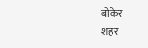बोकेर
शहर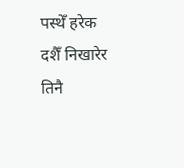पस्थेँ हरेक दशैँ निखारेर
तिनै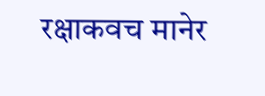रक्षाकवच मानेर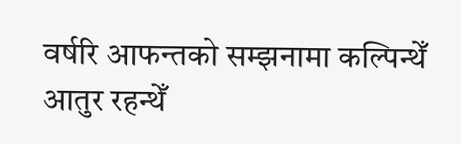वर्षरि आफन्तको सम्झनामा कल्पिन्थेँ
आतुर रहन्थेँ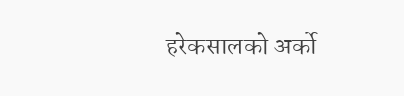हरेकसालको अर्को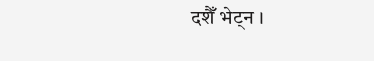दशैँ भेट्न ।